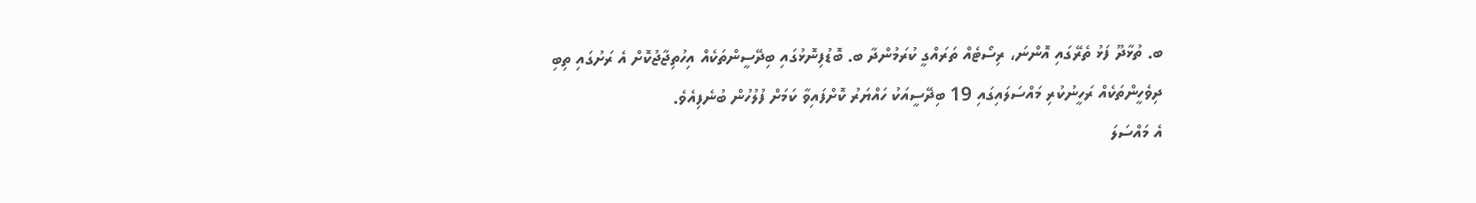ބ. ތުޅާދޫ ފަޅު ތެރޭގައި އޮންނަ، ރިސޯޓެއް ތަރައްގީ ކުރަމުންދާ ބ. ބޮޑުފިނޮޅުގައި ބިދޭސީންތަކެއް އިހުތިޖާޖުކޮށް އެ ރަށުގައި ތިބި ދިވެހީންތަކެއް ރަހީނުކުރި މައްސަލައިގައި 19 ބިދޭސީއަކު ހައްޔަރު ކޮށްފައިވާ ކަމަށް ފުލުހުން ބުނެފިއެވެ.
އެ މައްސަލަ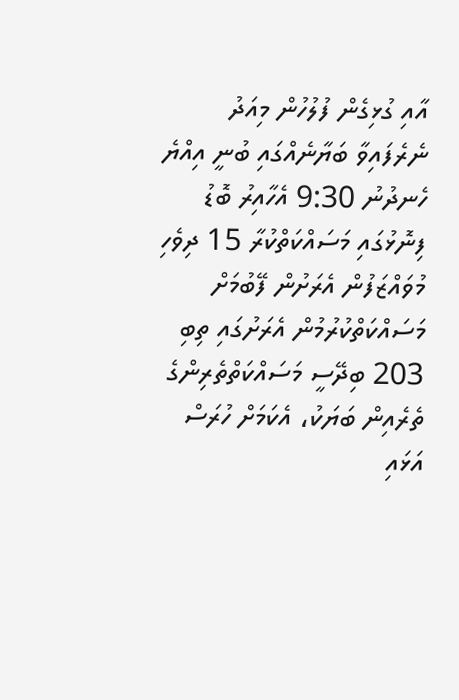އާއި ގުޅިގެން ފުލުހުން މިއަދު ނެރެފައިވާ ބަޔާނެއްގައި ބުނީ އިއްޔެ ހެނދުނު 9:30 އެހާއިރު ބޮޑު ފިނޮޅުގައި މަސައްކަތްކުރާ 15 ދިވެހި މުވައްޒަފުން އެރަށުން ފޭބުމަށް މަސައްކަތްކުރުމުން އެރަށުގައި ތިބި 203 ބިދޭސީ މަސައްކަތްތެރިންގެ ތެރެއިން ބަޔަކު، އެކަމަށް ހުރަސް އަޅައި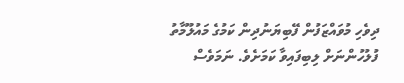ދިވެހި މުވައްޒަފުން ފޭބިޔަނުދިން ކަމުގެ މައުލޫމާތު ފުލުހުންނަށް ލިބިފައިވާ ކަމަށެވެ. ނަމަވެސް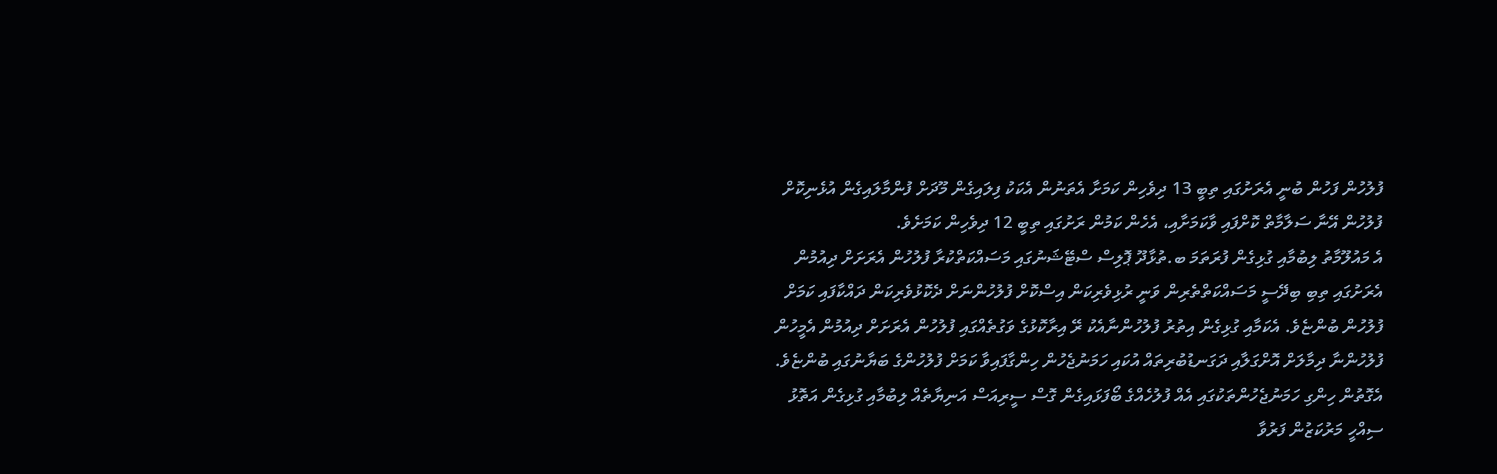ފުލުހުން ފަހުން ބުނީ އެރަށުގައި ތިބީ 13 ދިވެހިން ކަމަށާ އެތަނުން އެކަކު ފިލައިގެން މޫދަށް ފުންމާލައިގެން އުޅެނިކޮށް ފުލުހުން އޭނާ ސަލާމާތް ކޮށްފައި ވާކަމަށާއި، އެހެން ކަމުން ރަށުގައި ތިބީ 12 ދިވެހިން ކަމަށެވެ.
އެ މައުލޫމާތު ލިބުމާއި ގުޅިގެން ފުރަތަމަ ބ.ތުޅާދޫ ޕޮލިސް ސްޓޭޝަނުގައި މަސައްކަތްކުރާ ފުލުހުން އެރަށަށް ދިއުމުން އެރަށުގައި ތިބި ބިދޭސީ މަސައްކަތްތެރިން ވަނީ ރުޅިވެރިކަން އިސްކޮށް ފުލުހުންނަށް ދެކޮޅުވެރިކަން ދައްކާފައި ކަމަށް ފުލުހުން ބުންޏެވެ. އެކަމާއި ގުޅިގެން އިތުރު ފުލުހުންނާއެކު ރޭ އިރާކޮޅުގެ ވަގުތެއްގައި ފުލުހުން އެރަށަށް ދިއުމުން އެމީހުން ފުލުހުންނާ ދިމާލަށް އޮށްގަލާއި ދަގަނޑުބުރިތައް އުކައި ހަމަނުޖެހުން ހިންގާފައިވާ ކަމަށް ފުލުހުންގެ ބަޔާނުގައި ބުންޏެވެ.
އެގޮތުން ހިންގި ހަމަނުޖެހުންތަކުގައި އެއް ފުލުހެއްގެ ބޯފަޅައިގެން ގޮސް ސީރިއަސް އަނިޔާތެއް ލިބުމާއި ގުޅިގެން އަތޮޅު ސިއްހީ މަރުކަޒުން ފަރުވާ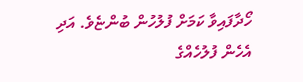ހޯދާފައިވާ ކަމަށް ފުލުހުން ބުންޏެވެ. އަދި އެހެން ފުލުހެއްގެ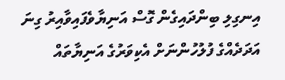އިނގިލި ބިންދައިގެން ގޮސް އަނިޔާވެފައިވާއިރު ގިނަ އަދަދެއްގެ ފުލުހުންނަށް އެކިވަރުގެ އަނިޔާތައް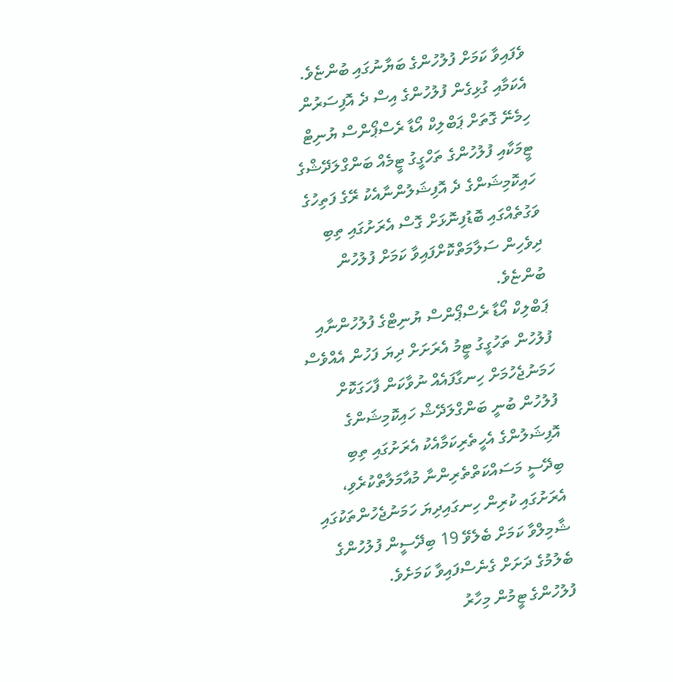ވެފައިވާ ކަމަށް ފުލުހުންގެ ބަޔާނުގައި ބުންޏެވެ.
އެކަމާއި ގުޅިގެން ފުލުހުންގެ އިސް ދެ އޮފިސަރުން ހިމެނޭ ގޮތަށް ޕަބްލިކް އޯޑާ ރެސްޕޯންސް ޔުނިޓް ޓީމަކާއި ފުލުހުންގެ ތަހްގީގު ޓީމެއް ބަންގްލަދޭޝްގެ ހައިކޮމިޝަންގެ ދެ އޮފިޝަލުންނާއެކު ރޭގެ ފަތިހުގެ ވަގުތެއްގައި ބޮޑުފިނޮޅަށް ގޮސް އެރަށުގައި ތިބި ދިވެހިން ސަލާމަތްކޮށްފައިވާ ކަމަށް ފުލުހުން ބުންޏެވެ.
ޕަބްލިކް އޯޑާ ރެސްޕޯންސް ޔުނިޓްގެ ފުލުހުންނާއި ފުލުހުން ތަހުގީގު ޓީމު އެރަށަށް ދިޔަ ފަހުން އެއްވެސް ހަމަނުޖެހުމަށް ހިނގާފައެއް ނުވާކަން ފާހަގަކޮށް ފުލުހުން ބުނީ ބަންގްލަދޭޝް ހައިކޮމިޝަންގެ އޮފިޝަލުންގެ އެހީތެރިކަމާއެކު އެރަށުގައި ތިބި ބިދޭސީ މަސައްކަތްތެރިންނާ މުއާމަލާތްކުރެވި، އެރަށުގައި ކުރިން ހިނގައިދިޔަ ހަމަނުޖެހުންތަކުގައި ޝާމިލްވާ ކަމަށް ބެލެވޭ 19 ބިދޭސީން ފުލުހުންގެ ބެލުމުގެ ދަށަށް ގެނެސްފައިވާ ކަމަށެވެ.
ފުލުހުންގެ ޓީމުން މިހާރު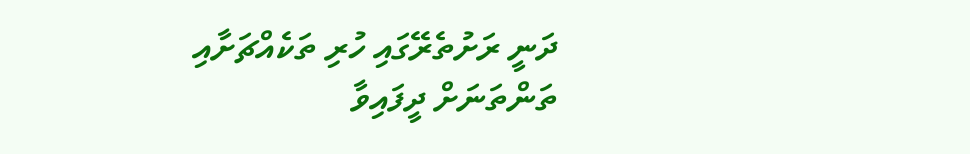ދަނީ ރަށުތެރޭގައި ހުރި ތަކެއްޗަށާއި ތަންތަނަށް ދީފައިވާ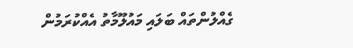ގެއްލުންތައް ބަލައި މައުލޫމާތު އެއްކުރަމުން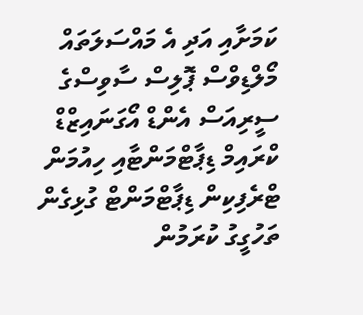ކަމަށާއި އަދި އެ މައްސަލަތައް މޯލްޑިވްސް ޕޮލިސް ސާވިސްގެ ސީރިއަސް އެންޑް އޯގަނައިޒްޑް ކްރައިމް ޑިޕާޓްމަންޓާއި ހިއުމަން ޓްރެފިކިން ޑިޕާޓްމަންޓް ގުޅިގެން ތަހުގީގު ކުރަމުން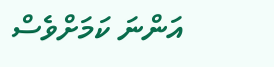އަންނަ ކަމަށްވެސް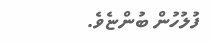ފުލުހުން ބުންޏެވެ.